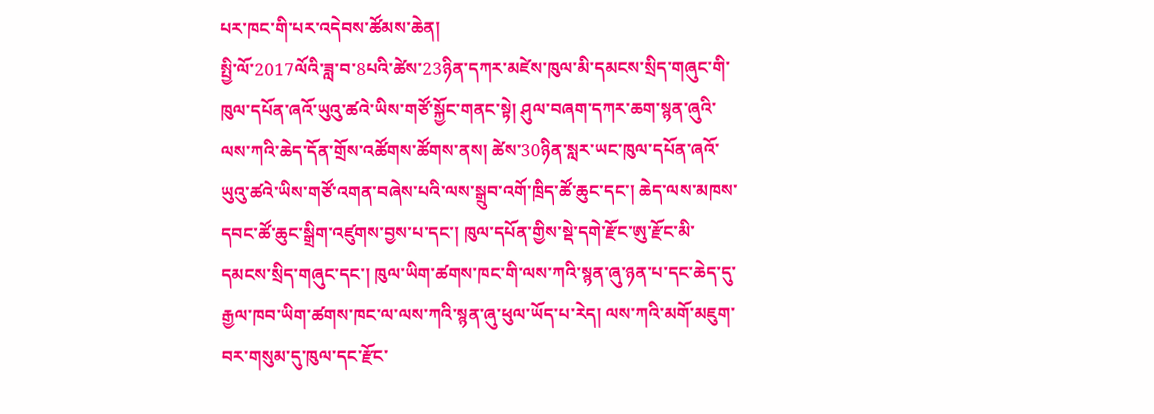པར་ཁང་གི་པར་འདེབས་ཚོམས་ཆེན།
སྤྱི་ལོ་2017ལོའི་ཟླ་བ་8པའི་ཚེས་23ཉིན་དཀར་མཛེས་ཁུལ་མི་དམངས་སྲིད་གཞུང་གི་ཁུལ་དཔོན་ཞའོ་ཡུའུ་ཚའེ་ཡིས་གཙོ་སྐྱོང་གནང་སྟེ། ཤུལ་བཞག་དཀར་ཆག་སྙན་ཞུའི་ལས་ཀའི་ཆེད་དོན་གྲོས་འཚོགས་ཚོགས་ནས། ཚེས་30ཉིན་སླར་ཡང་ཁུལ་དཔོན་ཞའོ་ཡུའུ་ཚའེ་ཡིས་གཙོ་འགན་བཞེས་པའི་ལས་སྒྲུབ་འགོ་ཁྲིད་ཚོ་ཆུང་དང་། ཆེད་ལས་མཁས་དབང་ཚོ་ཆུང་སྒྲིག་འཛུགས་བྱས་པ་དང་། ཁུལ་དཔོན་གྱིས་སྡེ་དགེ་རྫོང་ཨུ་རྫོང་མི་དམངས་སྲིད་གཞུང་དང་། ཁུལ་ཡིག་ཚགས་ཁང་གི་ལས་ཀའི་སྙན་ཞུ་ཉན་པ་དང་ཆེད་དུ་རྒྱལ་ཁབ་ཡིག་ཚགས་ཁང་ལ་ལས་ཀའི་སྙན་ཞུ་ཕུལ་ཡོད་པ་རེད། ལས་ཀའི་མགོ་མཇུག་བར་གསུམ་དུ་ཁུལ་དང་རྫོང་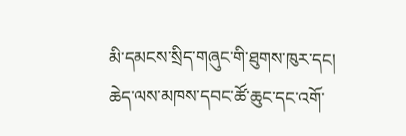མི་དམངས་སྲིད་གཞུང་གི་ཐུགས་ཁུར་དང། ཆེད་ལས་མཁས་དབང་ཚོ་ཆུང་དང་འགོ་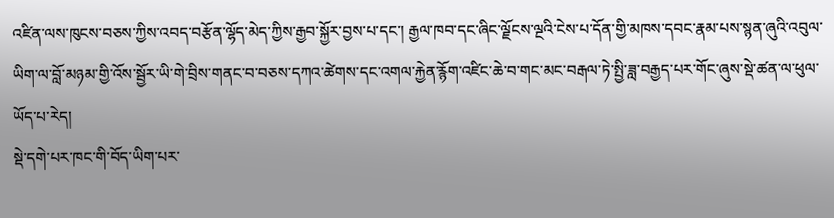འཛིན་ལས་ཁུངས་བཅས་ཀྱིས་འབད་བརྩོན་ལྷོད་མེད་ཀྱིས་རྒྱབ་སྐྱོར་བྱས་པ་དང་། རྒྱལ་ཁབ་དང་ཞིང་ལྗོངས་ལྔའི་ངེས་པ་དོན་གྱི་མཁས་དབང་རྣམ་པས་སྙན་ཞུའི་འབུལ་ཡིག་ལ་བློ་མཉམ་གྱི་འོས་སྦྱོར་ཡི་གེ་བྲིས་གནང་བ་བཅས་དཀའ་ཚེགས་དང་འགལ་རྐྱེན་རྙོག་འཛིང་ཆེ་བ་གང་མང་བརྒལ་ཏེ་སྤྱི་ཟླ་བརྒྱད་པར་གོང་ཞུས་སྡེ་ཚན་ལ་ཕུལ་ཡོད་པ་རེད།
སྡེ་དགེ་པར་ཁང་གི་བོད་ཡིག་པར་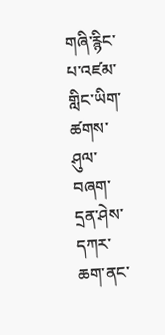གཞི་རྙིང་པ་འཛམ་གླིང་ཡིག་ཚགས་ཤུལ་བཞག་དྲན་ཤེས་དཀར་ཆག་ནང་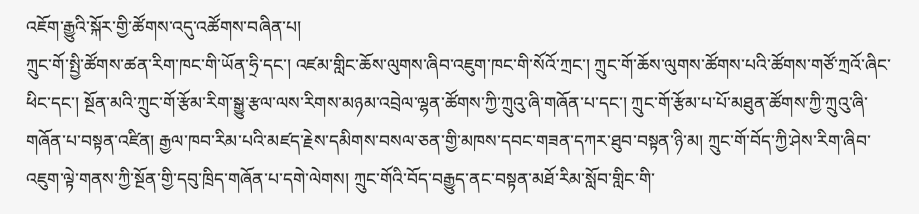འཇོག་རྒྱུའི་སྐོར་གྱི་ཚོགས་འདུ་འཚོགས་བཞིན་པ།
ཀྲུང་གོ་སྤྱི་ཚོགས་ཚན་རིག་ཁང་གི་ཡོན་ཧྲི་དང་། འཛམ་གླིང་ཆོས་ལུགས་ཞིབ་འཇུག་ཁང་གི་སོའོ་ཀྲང་། ཀྲུང་གོ་ཆོས་ལུགས་ཚོགས་པའི་ཚོགས་གཙོ་ཀྲའོ་ཞིང་ཕིང་དང་། སྔོན་མའི་ཀྲུང་གོ་རྩོམ་རིག་སྒྱུ་རྩལ་ལས་རིགས་མཉམ་འབྲེལ་ལྷན་ཚོགས་ཀྱི་ཀྲུའུ་ཞི་གཞོན་པ་དང་། ཀྲུང་གོ་རྩོམ་པ་པོ་མཐུན་ཚོགས་ཀྱི་ཀྲུའུ་ཞི་གཞོན་པ་བསྟན་འཛིན། རྒྱལ་ཁབ་རིམ་པའི་མཛད་རྗེས་དམིགས་བསལ་ཅན་གྱི་མཁས་དབང་གཟན་དཀར་ཐུབ་བསྟན་ཉི་མ། ཀྲུང་གོ་བོད་ཀྱི་ཤེས་རིག་ཞིབ་འཇུག་ལྟེ་གནས་ཀྱི་སྔོན་གྱི་དབུ་ཁྲིད་གཞོན་པ་དགེ་ལེགས། ཀྲུང་གོའི་བོད་བརྒྱུད་ནང་བསྟན་མཐོ་རིམ་སློབ་གླིང་གི་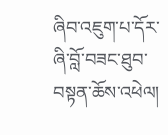ཞིབ་འཇུག་པ་དོར་ཞི་བློ་བཟང་ཐུབ་བསྟན་ཆོས་འཕེལ།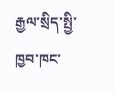རྒྱལ་སྲིད་སྤྱི་ཁྱབ་ཁང་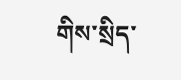གིས་སྲིད་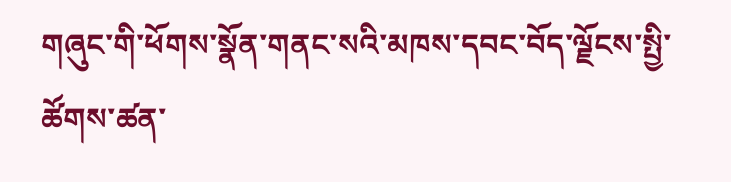གཞུང་གི་ཕོགས་སྣོན་གནང་སའི་མཁས་དབང་བོད་ལྗོངས་སྤྱི་ཚོགས་ཚན་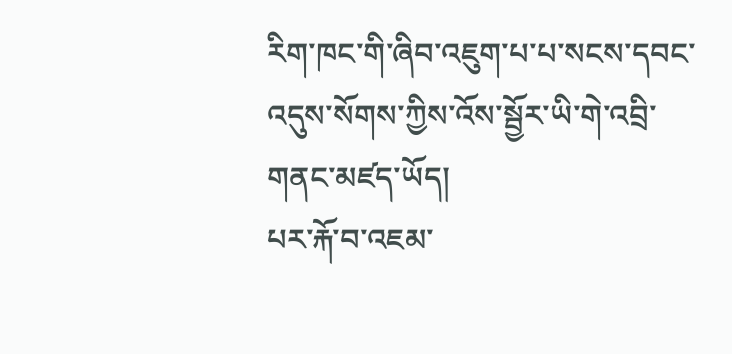རིག་ཁང་གི་ཞིབ་འཇུག་པ་པ་སངས་དབང་འདུས་སོགས་ཀྱིས་འོས་སྦྱོར་ཡི་གེ་འབྲི་གནང་མཛད་ཡོད།
པར་རྐོ་བ་འཇམ་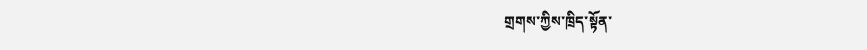གྲགས་ཀྱིས་ཁྲིད་སྟོན་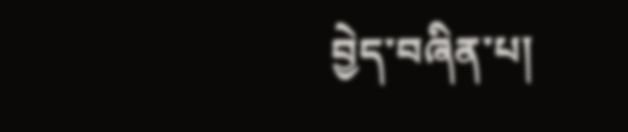བྱེད་བཞིན་པ།